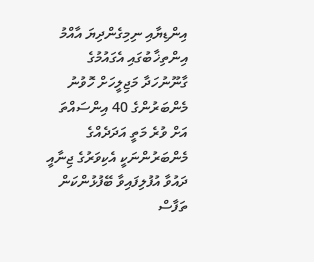އިންޑިޔާއި ނިމިގެންދިޔަ އާއްމު އިންތިޚާބުގައި އެގައުމުގެ ގާނޫނުހަދާ މަޖިލީހަށް ހޮވުނު މެންބަރުންގެ 40 އިންސައްތަ އަށް ވުރެ މަތީ އަދަދެއްގެ މެންބަރުންނަކީ އެކިވަރުގެ ޖިނާއީ ދައުވާ އުފުލިފައިވާ ބޭފުޅުންކަން ތަފާސް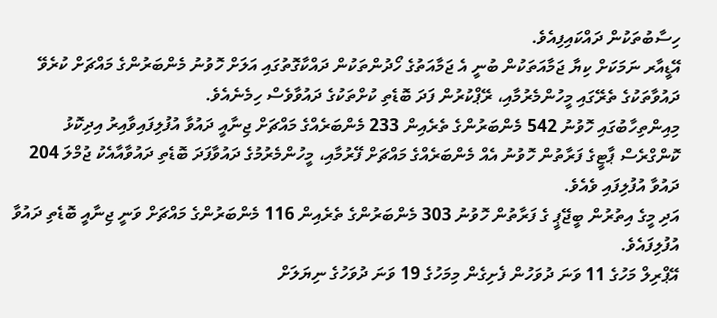ހިސާބުތަކުން ދައްކައިފިއެވެ.
އޭޑީއާރ ނަމަކަށް ކިޔާ ޖަމާއަތަކުން ބުނީ އެ ޖަމާއަތުގެ ހޯދުންތަކުން ދައްކާގޮތުގައި އަލަށް ހޮވުނު މެންބަރުންގެ މައްޗަށް ކުރެވޭ ދައުވާތަކުގެ ތެރޭގައި މީހުންމެރުމާއި، ރޭޕްކުރުން ފަދަ ބޮޑެތި ކުށްތަކުގެ ދައުވާވެސް ހިމެނެއެވެ.
މިއިންތިހާބުގައި ހޮވުނު 542 މެންބަރުންގެ ތެރެއިން 233 މެންބަރެއްގެ މައްޗަށް ޖިނާއީ ދައުވާ އުފުލިފައިވާއިރު އިދިކޮޅު ކޮންގްރެސް ޕާޓީގެ ފަރާތުން ހޮވުނު އެއް މެންބަރެއްގެ މައްޗަށް ފޭރުމާއި، މީހުންމެރުމުގެ ދައުވާފަދަ ބޮޑެތި ދައުވާއާއެކު ޖުމްލަ 204 ދައުވާ އުފުލިފައި ވެއެވެ.
އަދި މީގެ އިތުރުން ބީޖޭޕީ ގެ ފަރާތުން ހޮވުނު 303 މެންބަރުންގެ ތެރެއިން 116 މެންބަރުންގެ މައްޗަށް ވަނީ ޖިނާއީ ބޮޑެތި ދައުވާ އުފުލިފައެވެ.
އޭޕްރިލް މަހުގެ 11 ވަނަ ދުވަހުން ފެށިގެން މިމަހުގެ 19 ވަނަ ދުވަހުގެ ނިޔަލަށް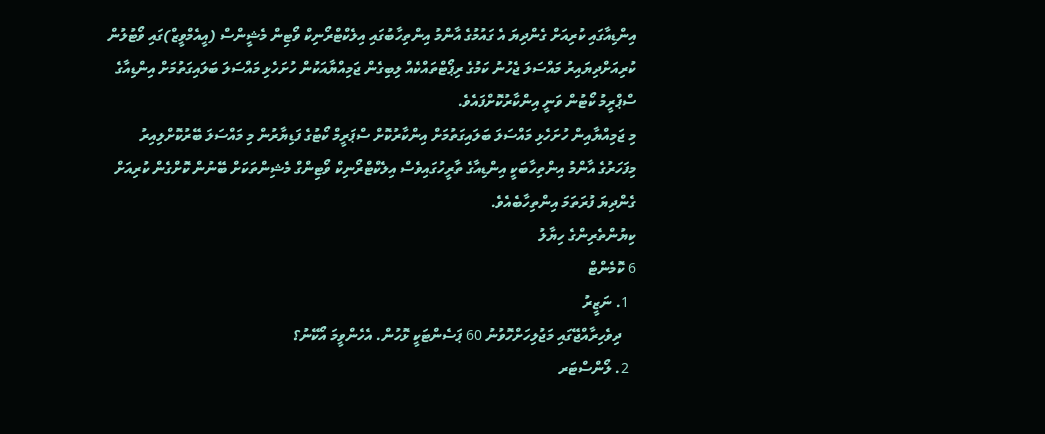އިންޑިއާގައި ކުރިއަށް ގެންދިޔަ އެ ގައުމުގެ އާންމު އިންތިހާބުގައި އިލެކްޓްރޯނިކް ވޯޓިން މެޝީންސް (އީއެމްވީޒް)ގައި ވޯޓުލުން ކުރިއަށްދިޔައިރު މައްސަލަ ޖެހުނު ކަމުގެ ރިޕޯޓްތައްކެއް ލިބިގެން ޖަމިއްޔާއަކުން ހުށަހެޅި މައްސަލަ ބަލައިގަތުމަށް އިންޑިއާގެ ސްޕްރީމު ކޯޓުން ވަނީ އިންކާރުކޮށްފައެވެ.
މި ޖަމިއްޔާއިން ހުށަހެޅި މައްސަލަ ބަލައިގަތުމަށް އިންކާރުކޮށް ސްޕަރީމް ކޯޓުގެ ފަޑިޔާރުން މި މައްސަލަ ބޭރުކޮށްލިއިރު މިފަހަރުގެ އާންމު އިންތިހާބަކީ އިންޑިއާގެ ތާރީހުގައިވެސް އިލެކްޓްރޯނިކް ވޯޓިންގް މެޝިންތަކަށް ބޭނުން ކޮށްގެން ކުރިއަށް ގެންދިޔަ ފުރަތަމަ އިންތިހާބެއެވެ.
ކިޔުންތެރިންގެ ހިޔާލު
6 ކޮމެންޓް
  1. ނަޒީރު
    ދިވެހިރާއްޖޭގައި މަޖުލިހަށްހޮވުނު 60 ޕަސެންޓަކީ ޅޮހުން. އެހެންވީމަ އޯކޭނު؟
  2. ލޯންސްޓަރ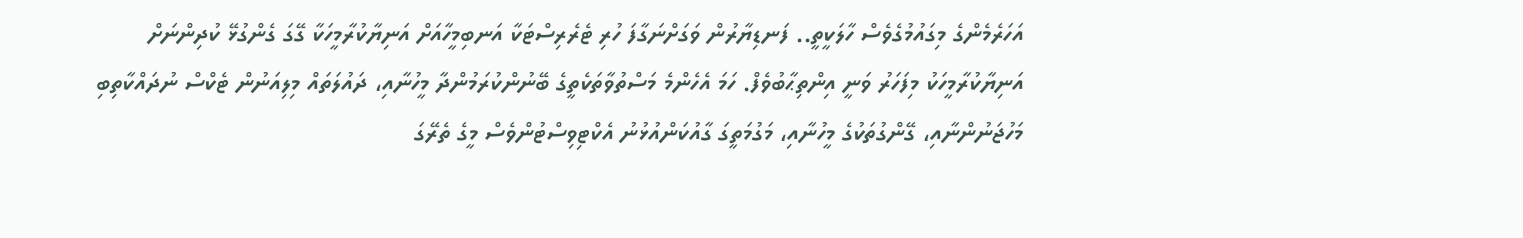އަހަރެމެންގެ މިގައުމުގެވެސް ހާލަކީތީ.. ފަނޑިޔާރުން ވަގަށްނަގާފަ ހުރި ޓެރެރިސްޓަކާ އަނބިމީހާއަށް އަނިޔާކުރާމީހަކާ ގޭގަ ގެންގުޅޭ ކުދިންނަށް އަނިޔާކުރާމީހަކު މިފަހަރު ވަނީ އިންތިޙާބުވެފް. ހަމަ އެހެންމެ މަސްތުވާތަކެތީގެ ބޭނުންކުރަމުންދާ މީހުނާއި، ދައުލަތައް މިލިއަނުން ޓެކްސް ނުދައްކާތިބި މަހުޖަނުންނާއި، ގޭންގުތަކުގެ މީހުނާއި، މަގުމަތީގަ ގާއުކަންއުޅުނު އެކްޓިވިސްޓުންވެސް މީގެ ތެރޭގަ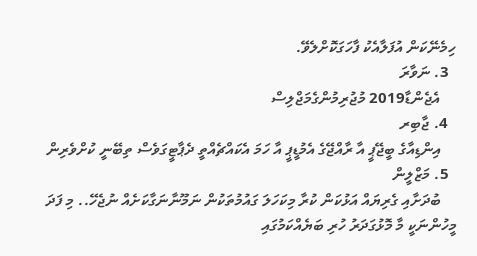ހިމެނޭކަން އުފަލާއެކު ފާހަގަކޮށްލެވޭ.
  3. ނަވާރަ
    އެޖެންޑާ2019 މުޖުރިމުންގެމަޖްލިސް
  4. ޖާބިރ
    އިންޑިއާގެ ބީޖޭޕީ އާ ރާއްޖޭގެ އެމުޑީޕީ އާ ހަމަ އެކައްޗެއްތީ ދެޕާޓީގަވެސް ތިބޭނީ ކުށްވެރިން
  5. މަޒްލީން
    ބުދަށާއި ގެރިޔައް އަޅުކަން ކުރާ މިކަހަލަ ގައުމުތަކުން ނަމޫނާނަގާކަށެއް ނުޖެހޭ.. މި ފަދަ މީހުންނަކީ މާ މޮޅުގަދަރު ހުރި ބަޔެއްކަމުގައި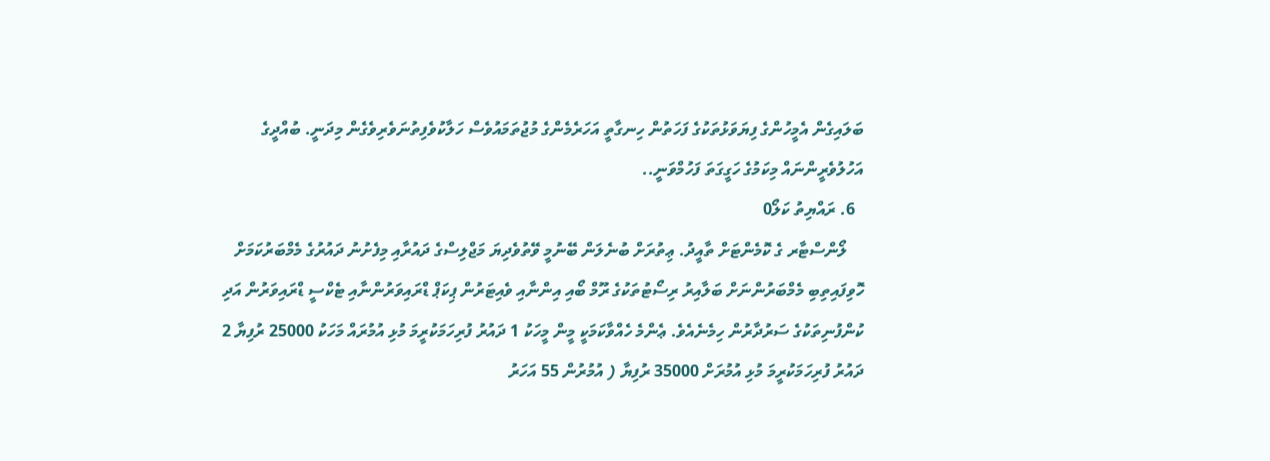ބަލައިގެން އެމީހުންގެ ފިޔަވަޅުތަކުގެ ފަހަތުން ހިނގާތީ އަހަރެމެންގެ މުޖުތަމައުވެސް ހަލާކުވެފިތުނަވެރިވެގެން މިދަނީ. ބުއްދީގެ އަހުލުވެރީންނައް މިކަމުގެ ހަގީގަތަ ފަހުމްވަނީ..
  6. ރައްޔިތު ކަލޯ0
    ލޯންސްޓާރ ގެ ކޮމެންޓަށް ތާއީދު. ޢިތުރަށް ބުނެލަން ބޭނުމީ ވޭތުވެދިޔަ މަޖްލިސްގެ ދައުރާއި މިފެށުނު ދައުރުގެ މެމްބަރުކަމަށް ހޮވިފައިތިބި މެމްބަރުންނަށް ބަލާއިރު ރިސޯޓުތަކުގެ ރޫމް ބޯއި އިންނާއި ވެއިޓަރުން ޕިކަޕް ޑްރައިވަރުންނާއި ޓެކްސީ ޑްރައިވަރުން އަދި ކުންފުނިތަކުގެ ސަރުދާރުން ހިމެނެއެވެ. ޢެންމެ ހެއްވާކަމަކީ މީން މީހަކު 1 ދައުރު ފުރިހަމަކުރީމަ މުޅި އުމުރައް މަހަކު 25000 ރުފިޔާ 2 ދައުރު ފުރިހަމަކުރީމަ މުޅި އުމުރަށް 35000 ރުފިޔާ ( އުމުރުން 55 އަހަރު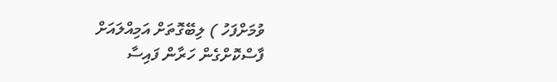ވުމަށްފަހު ) ލިބޭގޮތަށް އަމިއްލައަށް ފާސްކޮށްގެން ހަރާން ފައިސާ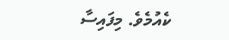ކެއުމެވެ. މިފައިސާ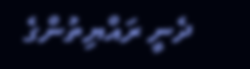ދެނީ ރައްޔިތުންގެ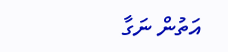އަތުން ނަގާ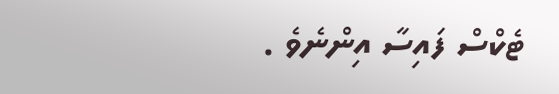ޓެކްސް ފައިސާ އިންނެވެ .